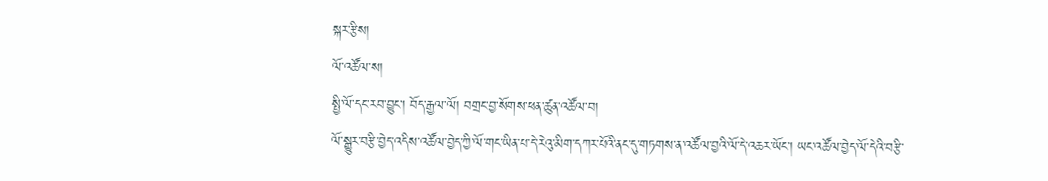སྐར་རྩིས།
ལོ་འཚོལ་ས།
སྤྱི་ལོ་དང་རབ་བྱུང་། བོད་རྒྱལ་ལོ། བགྲང་བྱ་སོགས་ཕན་ཚུན་འཚོལ་བ།
ལོ་སྒྱུར་བརྩི་བྱེད་འདིས་འཚོལ་བྱེད་ཀྱི་ལོ་གང་ཡིན་པ་དེ་རེའུ་མིག་དཀར་པོའི་ནང་དུ་གཏགས་ན་འཚོལ་བྱའི་ལོ་དེ་འཆར་ཡོང་། ཡང་འཚོལ་བྱེད་ལོ་དེའི་བརྩི་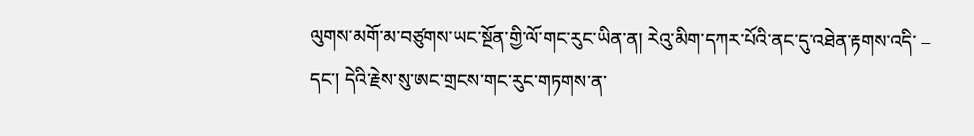ལུགས་མགོ་མ་བཙུགས་ཡང་སྔོན་གྱི་ལོ་གང་རུང་ཡིན་ན། རེའུ་མིག་དཀར་པོའི་ནང་དུ་འཐེན་རྟགས་འདི་ – དང་། དེའི་རྗེས་སུ་ཨང་གྲངས་གང་རུང་གཏགས་ན་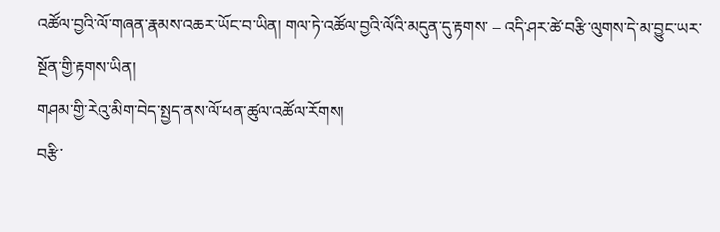འཚོལ་བྱའི་ལོ་གཞན་རྣམས་འཆར་ཡོང་བ་ཡིན། གལ་ཏེ་འཚོལ་བྱའི་ལོའི་མདུན་དུ་རྟགས་ – འདི་ཤར་ཚེ་བརྩི་ལུགས་དེ་མ་བྱུང་ཡར་སྔོན་གྱི་རྟགས་ཡིན།
གཤམ་གྱི་རེའུ་མིག་བེད་སྤྱད་ནས་ལོ་ཕན་ཚུལ་འཚོལ་རོགས།
བརྩི་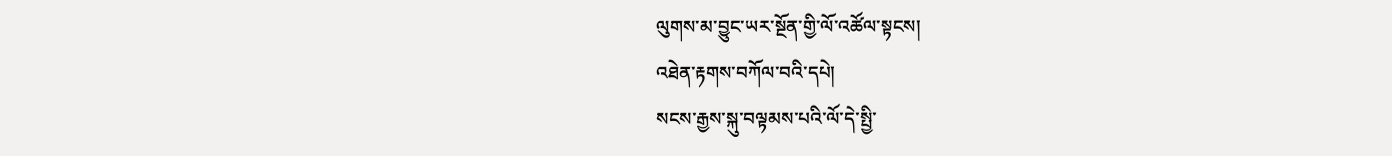ལུགས་མ་བྱུང་ཡར་སྔོན་གྱི་ལོ་འཚོལ་སྟངས།
འཐེན་རྟགས་བཀོལ་བའི་དཔེ།
སངས་རྒྱས་སྐུ་བལྟམས་པའི་ལོ་དེ་སྤྱི་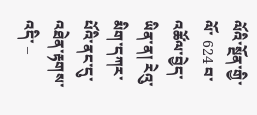ལོའི་སྔོན་གྱི་ལོ་ 624 བ་འཚོལ་བྱེད་ཡིན་ན། རེའུ་མིག་དཀར་པོའི་ནང་དུ་འཐེན་རྟགས་འདི་ –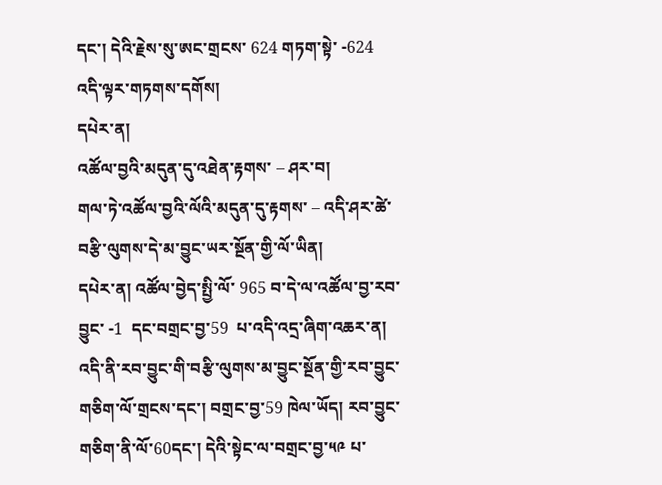དང་། དེའི་རྗེས་སུ་ཨང་གྲངས་ 624 གཏག་སྟེ་ -624 འདི་ལྟར་གཏགས་དགོས།
དཔེར་ན།
འཚོལ་བྱའི་མདུན་དུ་འཐེན་རྟགས་ – ཤར་བ།
གལ་ཏེ་འཚོལ་བྱའི་ལོའི་མདུན་དུ་རྟགས་ – འདི་ཤར་ཚེ་བརྩི་ལུགས་དེ་མ་བྱུང་ཡར་སྔོན་གྱི་ལོ་ཡིན།
དཔེར་ན། འཚོལ་བྱེད་སྤྱི་ལོ་ 965 བ་དེ་ལ་འཚོལ་བྱ་རབ་བྱུང་ -1  དང་བགྲང་བྱ་59  པ་འདི་འདྲ་ཞིག་འཆར་ན། འདི་ནི་རབ་བྱུང་གི་བརྩི་ལུགས་མ་བྱུང་སྔོན་གྱི་རབ་བྱུང་གཅིག་ལོ་གྲངས་དང་། བགྲང་བྱ་59 ཁེལ་ཡོད། རབ་བྱུང་གཅིག་ནི་ལོ་60དང་། དེའི་སྟེང་ལ་བགྲང་བྱ་༥༩ པ་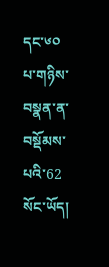དང་༦༠ པ་གཉིས་བསྣན་ན་བསྡོམས་པའི་62 སོང་ཡོད།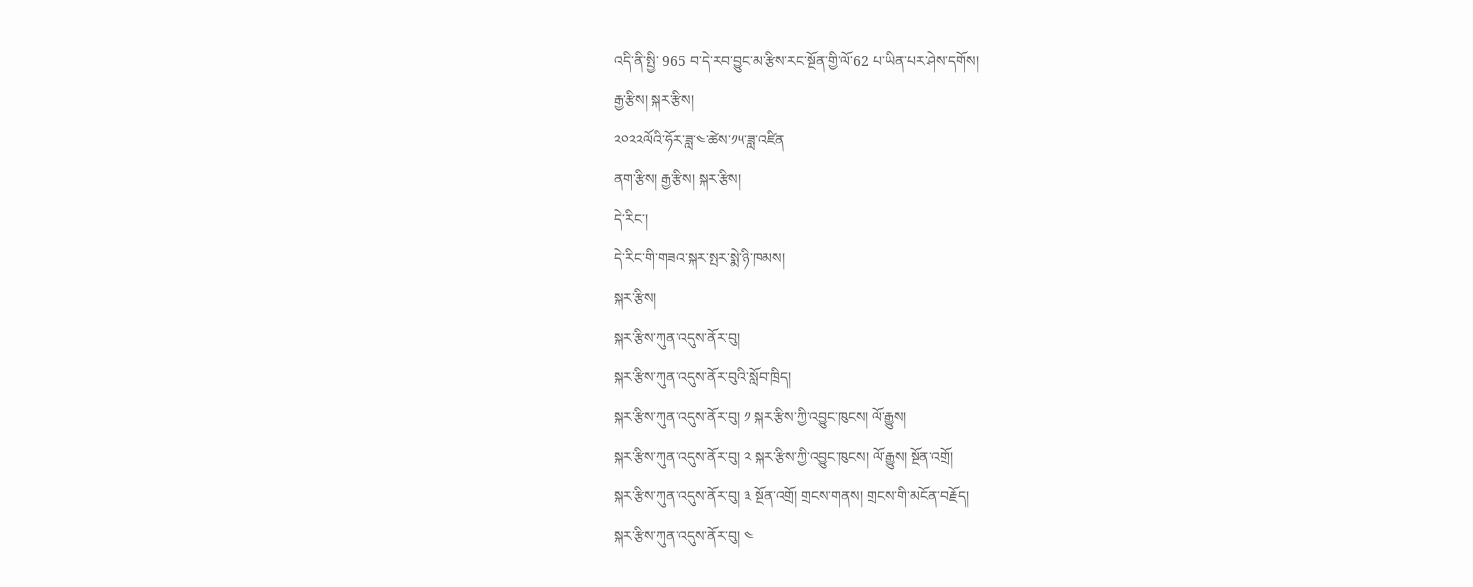འདི་ནི་སྤྱི་ 965 བ་དེ་རབ་བྱུང་མ་རྩིས་རང་སྔོན་གྱི་ལོ་62 པ་ཡིན་པར་ཤེས་དགོས།
རྒྱ་རྩིས། སྐར་རྩིས།
༢༠༢༢ལོའི་ཧོར་ཟླ་༤་ཚེས་༡༥་ཟླ་འཛིན
ནག་རྩིས། རྒྱ་རྩིས། སྐར་རྩིས།
དེ་རིང་།
དེ་རིང་གི་གཟའ་སྐར་སྤར་སྨེ་ཉི་ཁམས།
སྐར་རྩིས།
སྐར་རྩིས་ཀུན་འདུས་ནོར་བུ།
སྐར་རྩིས་ཀུན་འདུས་ནོར་བུའི་སློབ་ཁྲིད།
སྐར་རྩིས་ཀུན་འདུས་ནོར་བུ། ༡ སྐར་རྩིས་ཀྱི་འབྱུང་ཁུངས། ལོ་རྒྱུས།
སྐར་རྩིས་ཀུན་འདུས་ནོར་བུ། ༢ སྐར་རྩིས་ཀྱི་འབྱུང་ཁུངས། ལོ་རྒྱུས། སྔོན་འགྲོ།
སྐར་རྩིས་ཀུན་འདུས་ནོར་བུ། ༣ སྔོན་འགྲོ། གྲངས་གནས། གྲངས་གི་མངོན་བརྗོད།
སྐར་རྩིས་ཀུན་འདུས་ནོར་བུ། ༤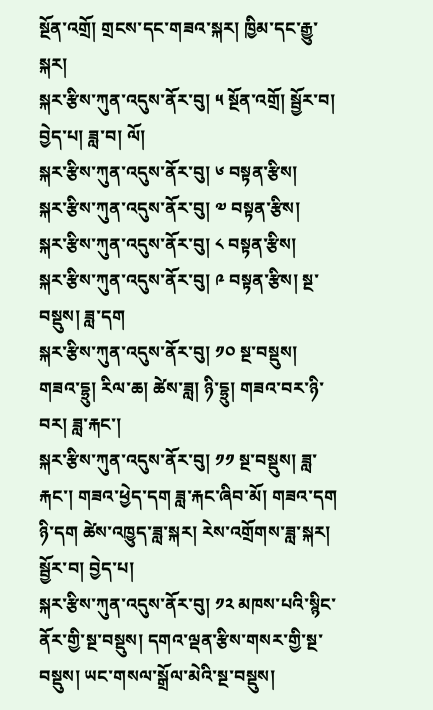སྔོན་འགྲོ། གྲངས་དང་གཟའ་སྐར། ཁྱིམ་དང་རྒྱུ་སྐར།
སྐར་རྩིས་ཀུན་འདུས་ནོར་བུ། ༥ སྔོན་འགྲོ། སྦྱོར་བ། བྱེད་པ། ཟླ་བ། ལོ།
སྐར་རྩིས་ཀུན་འདུས་ནོར་བུ། ༦ བསྟན་རྩིས།
སྐར་རྩིས་ཀུན་འདུས་ནོར་བུ། ༧ བསྟན་རྩིས།
སྐར་རྩིས་ཀུན་འདུས་ནོར་བུ། ༨ བསྟན་རྩིས།
སྐར་རྩིས་ཀུན་འདུས་ནོར་བུ། ༩ བསྟན་རྩིས། སྔ་བསྡུས། ཟླ་དག
སྐར་རྩིས་ཀུན་འདུས་ནོར་བུ། ༡༠ སྔ་བསྡུས། གཟའ་དྷྲུ། རིལ་ཆ། ཚེས་ཟླ། ཉི་དྷྲུ། གཟའ་བར་ཉི་བར། ཟླ་རྐང་།
སྐར་རྩིས་ཀུན་འདུས་ནོར་བུ། ༡༡ སྔ་བསྡུས། ཟླ་རྐང་། གཟའ་ཕྱེད་དག ཟླ་རྐང་ཞིབ་མོ། གཟའ་དག ཉི་དག ཚེས་འཁྱུད་ཟླ་སྐར། རེས་འགྲོགས་ཟླ་སྐར། སྦྱོར་བ། བྱེད་པ།
སྐར་རྩིས་ཀུན་འདུས་ནོར་བུ། ༡༢ མཁས་པའི་སྙིང་ནོར་གྱི་སྔ་བསྡུས། དགའ་ལྡན་རྩིས་གསར་གྱི་སྔ་བསྡུས། ཡང་གསལ་སྒྲོལ་མེའི་སྔ་བསྡུས།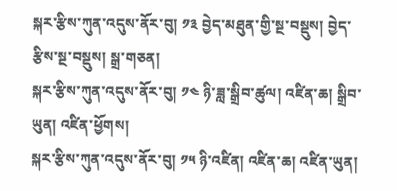སྐར་རྩིས་ཀུན་འདུས་ནོར་བུ། ༡༣ བྱེད་མཐུན་གྱི་སྔ་བསྡུས། བྱེད་རྩིས་སྔ་བསྡུས། སྒྲ་གཅན།
སྐར་རྩིས་ཀུན་འདུས་ནོར་བུ། ༡༤ ཉི་ཟླ་སྒྲིབ་ཚུལ། འཛིན་ཆ། སྒྲིབ་ཡུན། འཛིན་ཕྱོགས།
སྐར་རྩིས་ཀུན་འདུས་ནོར་བུ། ༡༥ ཉི་འཛིན། འཛིན་ཆ། འཛིན་ཡུན།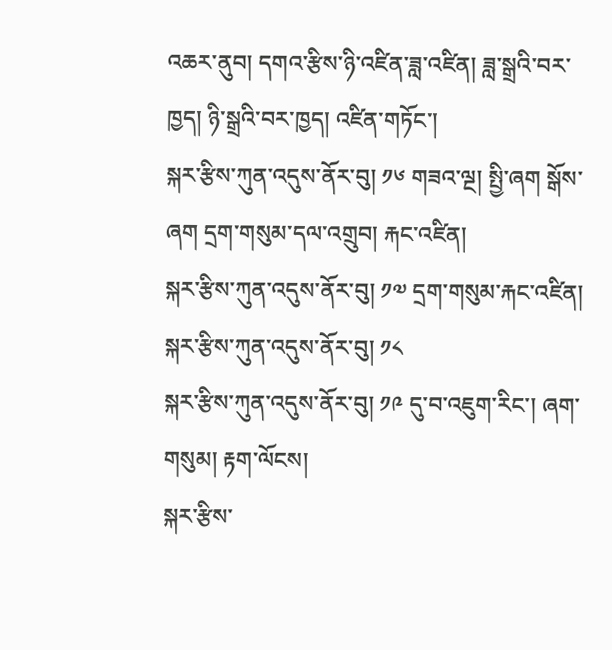འཆར་ནུབ། དགའ་རྩིས་ཉི་འཛིན་ཟླ་འཛིན། ཟླ་སྒྲའི་བར་ཁྱད། ཉི་སྒྲའི་བར་ཁྱད། འཛིན་གཏོང་།
སྐར་རྩིས་ཀུན་འདུས་ནོར་བུ། ༡༦ གཟའ་ལྔ། སྤྱི་ཞག སྒོས་ཞག དྲག་གསུམ་དལ་འགྲུབ། རྐང་འཛིན།
སྐར་རྩིས་ཀུན་འདུས་ནོར་བུ། ༡༧ དྲག་གསུམ་རྐང་འཛིན།
སྐར་རྩིས་ཀུན་འདུས་ནོར་བུ། ༡༨
སྐར་རྩིས་ཀུན་འདུས་ནོར་བུ། ༡༩ དུ་བ་འཇུག་རིང་། ཞག་གསུམ། རྟག་ལོངས།
སྐར་རྩིས་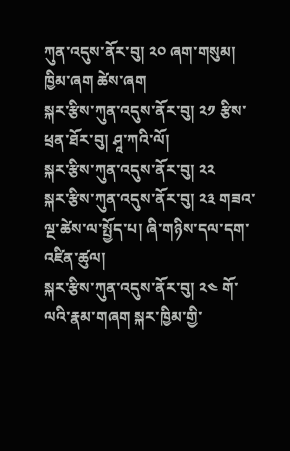ཀུན་འདུས་ནོར་བུ། ༢༠ ཞག་གསུམ། ཁྱིམ་ཞག ཚེས་ཞག
སྐར་རྩིས་ཀུན་འདུས་ནོར་བུ། ༢༡ རྩིས་ཕྲན་ཐོར་བུ། ཤཱ་ཀའི་ལོ།
སྐར་རྩིས་ཀུན་འདུས་ནོར་བུ། ༢༢
སྐར་རྩིས་ཀུན་འདུས་ནོར་བུ། ༢༣ གཟའ་ལྔ་ཚེས་ལ་སྤྱོད་པ། ཞི་གཉིས་དལ་དག་འཛིན་ཚུལ།
སྐར་རྩིས་ཀུན་འདུས་ནོར་བུ། ༢༤ གོ་ལའི་རྣམ་གཞག སྐར་ཁྱིམ་གྱི་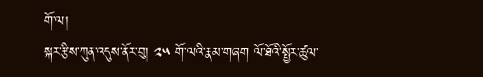གོ་ལ།
སྐར་རྩིས་ཀུན་འདུས་ནོར་བུ། ༢༥ གོ་ལའི་རྣམ་གཞག ལོ་ཐོའི་སྤྱོར་ཚུལ་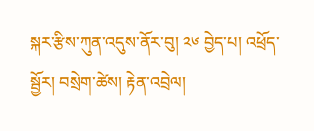སྐར་རྩིས་ཀུན་འདུས་ནོར་བུ། ༢༦ བྱེད་པ། འཕྲོད་སྦྱོར། བསྲེག་ཚེས། རྟེན་འབྲེལ།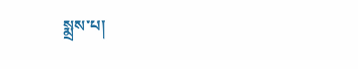སྨྲས་པ།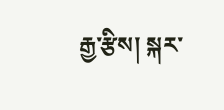རྒྱ་རྩིས། སྐར་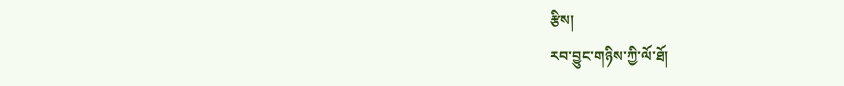རྩིས།
རབ་བྱུང་གཉིས་ཀྱི་ལོ་ཐོ།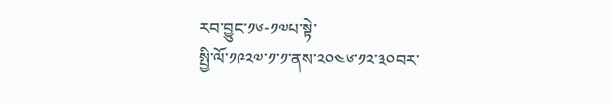རབ་བྱུང་༡༦-༡༧པ་སྟེ་
སྤྱི་ལོ་༡༩༢༧་༡་༡་ནས་༢༠༤༦་༡༢་༣༠བར་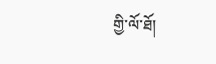གྱི་ལོ་ཐོ།